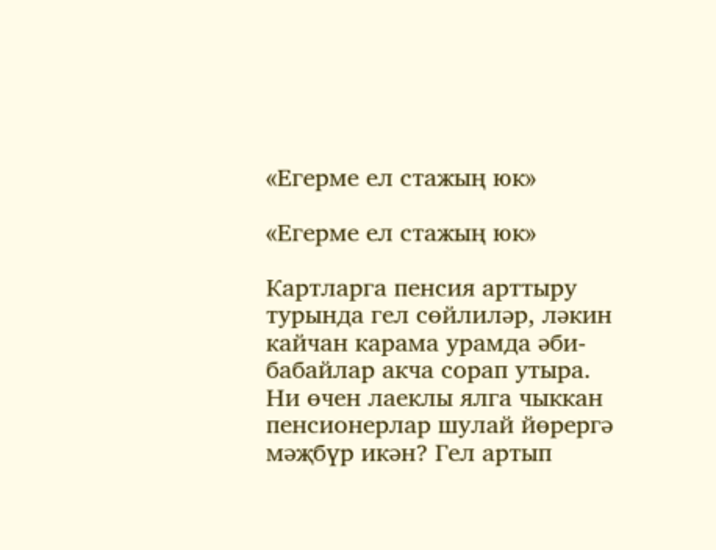«Егерме ел стажың юк»

«Егерме ел стажың юк»

Картларга пенсия арттыру турында гел сөйлиләр, ләкин кайчан карама урамда әби-бабайлар акча сорап утыра. Ни өчен лаеклы ялга чыккан пенсионерлар шулай йөрергә мәҗбүр икән? Гел артып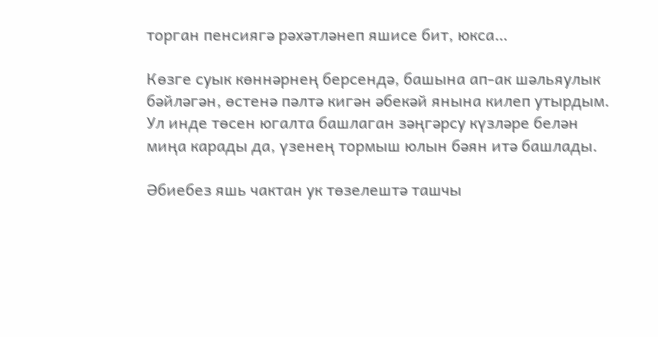торган пенсиягә рәхәтләнеп яшисе бит, юкса…

Көзге суык көннәрнең берсендә, башына ап-ак шәльяулык бәйләгән, өстенә пәлтә кигән әбекәй янына килеп утырдым. Ул инде төсен югалта башлаган зәңгәрсу күзләре белән миңа карады да, үзенең тормыш юлын бәян итә башлады.

Әбиебез яшь чактан ук төзелештә ташчы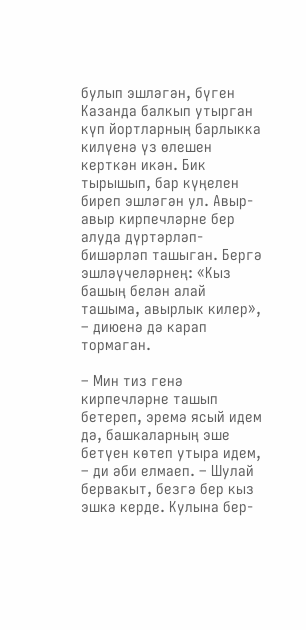булып эшләгән, бүген Казанда балкып утырган күп йортларның барлыкка килүенә үз өлешен керткән икән. Бик тырышып, бар күңелен биреп эшләгән ул. Авыр-авыр кирпечләрне бер алуда дүртәрләп-бишәрләп ташыган. Бергә эшләүчеләрнең: «Кыз башың белән алай ташыма, авырлык килер», – диюенә дә карап тормаган.

– Мин тиз генә кирпечләрне ташып бетереп, эремә ясый идем дә, башкаларның эше бетүен көтеп утыра идем, – ди әби елмаеп. – Шулай бервакыт, безгә бер кыз эшкә керде. Кулына бер-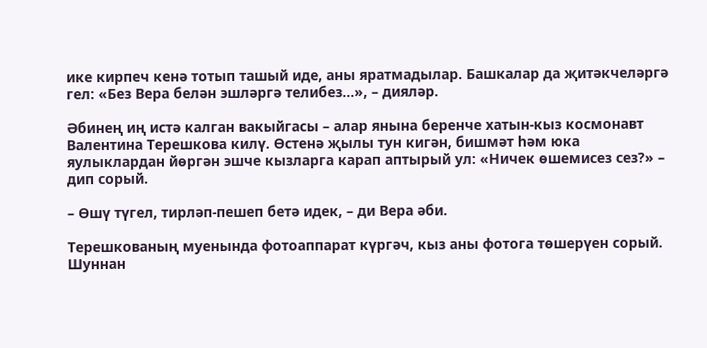ике кирпеч кенә тотып ташый иде, аны яратмадылар. Башкалар да җитәкчеләргә гел: «Без Вера белән эшләргә телибез…», – дияләр.

Әбинең иң истә калган вакыйгасы – алар янына беренче хатын-кыз космонавт Валентина Терешкова килү. Өстенә җылы тун кигән, бишмәт һәм юка яулыклардан йөргән эшче кызларга карап аптырый ул: «Ничек өшемисез сез?» – дип сорый.

– Өшү түгел, тирләп-пешеп бетә идек, – ди Вера әби.

Терешкованың муенында фотоаппарат күргәч, кыз аны фотога төшерүен сорый. Шуннан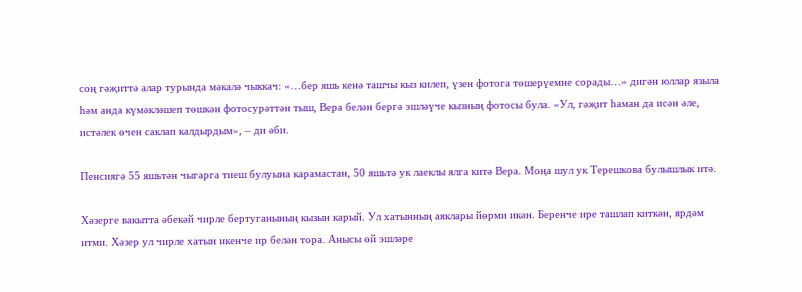соң гәҗиттә алар турында мәкалә чыккач: «…бер яшь кенә ташчы кыз килеп, үзен фотога төшерүемне сорады…» дигән юллар языла һәм анда күмәкләшеп төшкән фотосурәттән тыш, Вера белән бергә эшләүче кызның фотосы була. «Ул, гәҗит һаман да исән әле, истәлек өчен саклап калдырдым», – ди әби.

Пенсиягә 55 яшьтән чыгарга тиеш булуына карамастан, 50 яшьтә ук лаеклы ялга китә Вера. Моңа шул ук Терешкова булышлык итә.

Хәзерге вакытта әбекәй чирле бертуганының кызын карый. Ул хатынның аяклары йөрми икән. Беренче ире ташлап киткән, ярдәм итми. Хәзер ул чирле хатын икенче ир белән тора. Анысы өй эшләре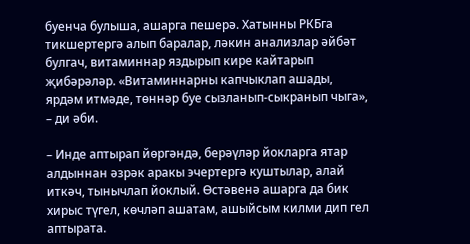буенча булыша, ашарга пешерә. Хатынны РКБга тикшертергә алып баралар, ләкин анализлар әйбәт булгач, витаминнар яздырып кире кайтарып җибәрәләр. «Витаминнарны капчыклап ашады, ярдәм итмәде, төннәр буе сызланып-сыкранып чыга», – ди әби.

– Инде аптырап йөргәндә, берәүләр йокларга ятар алдыннан әзрәк аракы эчертергә куштылар, алай иткәч, тынычлап йоклый. Өстәвенә ашарга да бик хирыс түгел, көчләп ашатам, ашыйсым килми дип гел аптырата.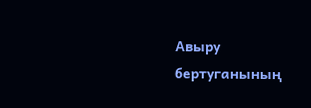Авыру бертуганының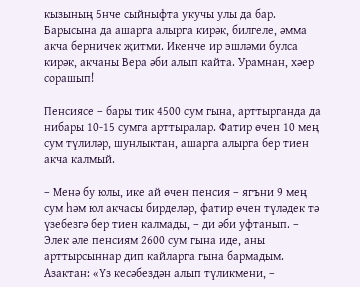кызының 5нче сыйныфта укучы улы да бар. Барысына да ашарга алырга кирәк, билгеле, әмма акча берничек җитми. Икенче ир эшләми булса кирәк, акчаны Вера әби алып кайта. Урамнан, хәер сорашып!

Пенсиясе – бары тик 4500 сум гына, арттырганда да нибары 10-15 сумга арттыралар. Фатир өчен 10 мең сум түлиләр, шунлыктан, ашарга алырга бер тиен акча калмый.

– Менә бу юлы, ике ай өчен пенсия – ягъни 9 мең сум һәм юл акчасы бирделәр, фатир өчен түләдек тә үзебезгә бер тиен калмады, – ди әби уфтанып. – Элек әле пенсиям 2600 сум гына иде, аны арттырсыннар дип кайларга гына бармадым. Азактан: «Үз кесәбездән алып түликмени, –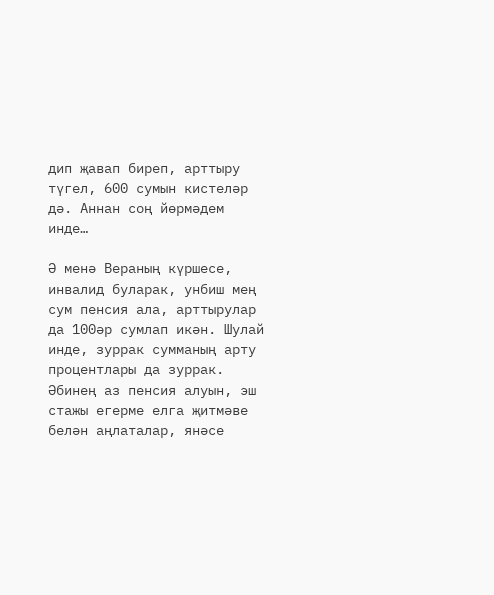дип җавап биреп, арттыру түгел, 600 сумын кистеләр дә. Аннан соң йөрмәдем инде…

Ә менә Вераның күршесе, инвалид буларак, унбиш мең сум пенсия ала, арттырулар да 100әр сумлап икән. Шулай инде, зуррак сумманың арту процентлары да зуррак. Әбинең аз пенсия алуын, эш стажы егерме елга җитмәве белән аңлаталар, янәсе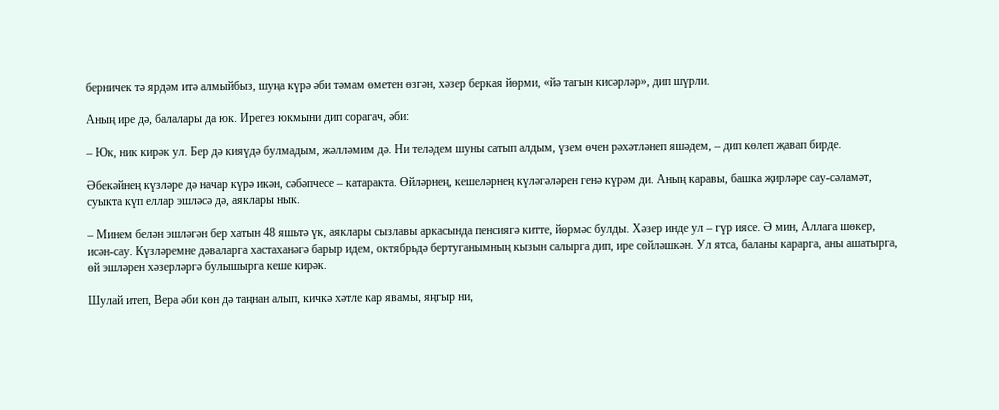берничек тә ярдәм итә алмыйбыз, шуңа күрә әби тәмам өметен өзгән, хәзер беркая йөрми, «йә тагын кисәрләр», дип шүрли.

Аның ире дә, балалары да юк. Ирегез юкмыни дип сорагач, әби:

– Юк, ник кирәк ул. Бер дә кияүдә булмадым, жәлләмим дә. Ни теләдем шуны сатып алдым, үзем өчен рәхәтләнеп яшәдем, – дип көлеп җавап бирде.

Әбекәйнең күзләре дә начар күрә икән, сәбәпчесе – катаракта. Өйләрнең, кешеләрнең күләгәләрен генә күрәм ди. Аның каравы, башка җирләре сау-сәламәт, суыкта күп еллар эшләсә дә, аяклары нык.

– Минем белән эшләгән бер хатын 48 яшьтә үк, аяклары сызлавы аркасында пенсиягә китте, йөрмәс булды. Хәзер инде ул – гүр иясе. Ә мин, Аллага шөкер, исән-сау. Күзләремне дәваларга хастаханәгә барыр идем, октябрьдә бертуганымның кызын салырга дип, ире сөйләшкән. Ул ятса, баланы карарга, аны ашатырга, өй эшләрен хәзерләргә булышырга кеше кирәк.

Шулай итеп, Вера әби көн дә таңнан алып, кичкә хәтле кар явамы, яңгыр ни,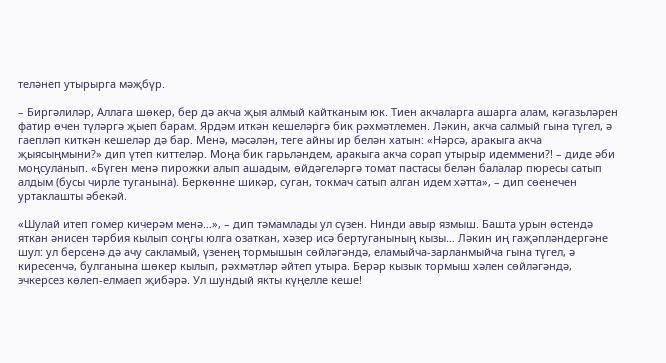теләнеп утырырга мәҗбүр.

– Биргәлиләр, Аллага шөкер, бер дә акча җыя алмый кайтканым юк. Тиен акчаларга ашарга алам, кәгазьләрен фатир өчен түләргә җыеп барам. Ярдәм иткән кешеләргә бик рәхмәтлемен. Ләкин, акча салмый гына түгел, ә гаепләп киткән кешеләр дә бар. Менә, мәсәлән, теге айны ир белән хатын: «Нәрсә, аракыга акча җыясыңмыни?» дип үтеп киттеләр. Моңа бик гарьләндем, аракыга акча сорап утырыр идеммени?! – диде әби моңсуланып. «Бүген менә пирожки алып ашадым, өйдәгеләргә томат пастасы белән балалар пюресы сатып алдым (бусы чирле туганына). Беркөнне шикәр, суган, токмач сатып алган идем хәтта», – дип сөенечен уртаклашты әбекәй.

«Шулай итеп гомер кичерәм менә…», – дип тәмамлады ул сүзен. Нинди авыр язмыш. Башта урын өстендә яткан әнисен тәрбия кылып соңгы юлга озаткан, хәзер исә бертуганының кызы… Ләкин иң гаҗәпләндергәне шул: ул берсенә дә ачу сакламый, үзенең тормышын сөйләгәндә, еламыйча-зарланмыйча гына түгел, ә киресенчә, булганына шөкер кылып, рәхмәтләр әйтеп утыра. Берәр кызык тормыш хәлен сөйләгәндә, эчкерсез көлеп-елмаеп җибәрә. Ул шундый якты күңелле кеше!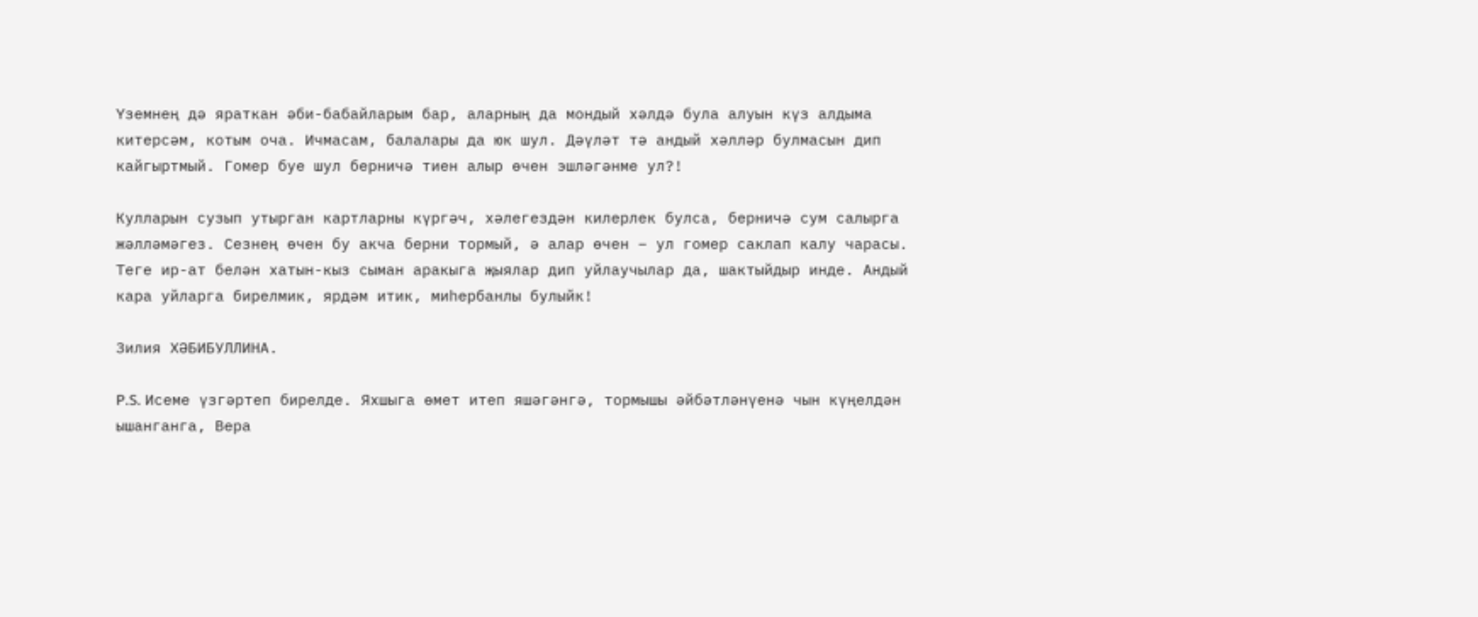Үземнең дә яраткан әби-бабайларым бар, аларның да мондый хәлдә була алуын күз алдыма китерсәм, котым оча. Ичмасам, балалары да юк шул. Дәүләт тә андый хәлләр булмасын дип кайгыртмый. Гомер буе шул берничә тиен алыр өчен эшләгәнме ул?!

Кулларын сузып утырган картларны күргәч, хәлегездән килерлек булса, берничә сум салырга жәлләмәгез. Сезнең өчен бу акча берни тормый, ә алар өчен – ул гомер саклап калу чарасы. Теге ир-ат белән хатын-кыз сыман аракыга җыялар дип уйлаучылар да, шактыйдыр инде. Андый кара уйларга бирелмик, ярдәм итик, миһербанлы булыйк!

Зилия ХӘБИБУЛЛИНА.

P.S. Исеме үзгәртеп бирелде. Яхшыга өмет итеп яшәгәнгә, тормышы әйбәтләнүенә чын күңелдән ышанганга, Вера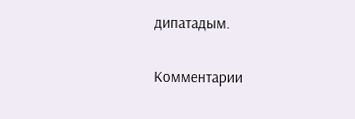дипатадым.

Комментарии